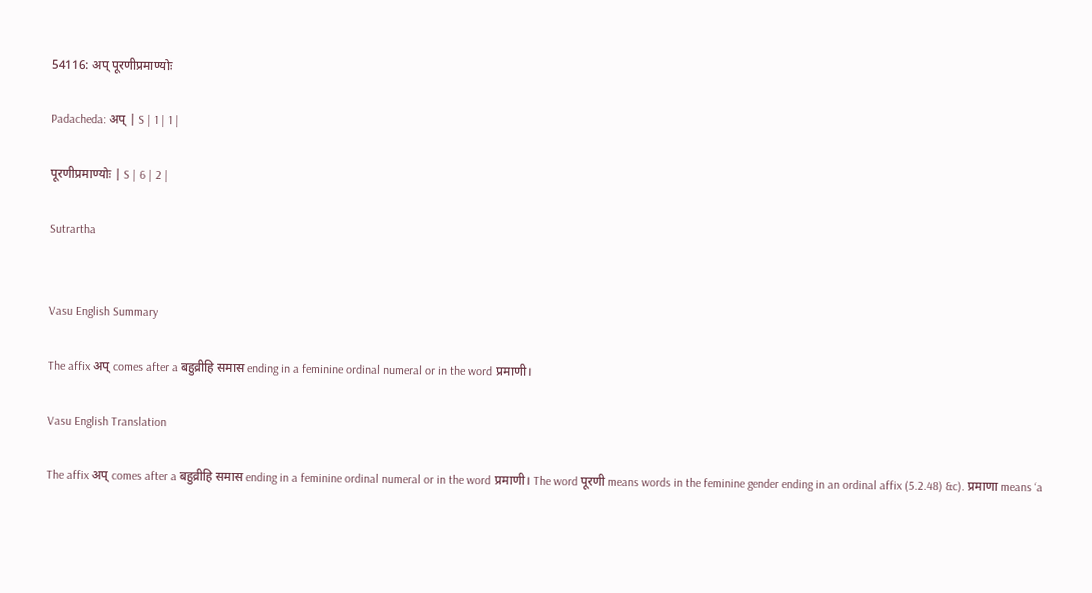54116: अप् पूरणीप्रमाण्योः

Padacheda: अप् | S | 1 | 1 |

पूरणीप्रमाण्योः | S | 6 | 2 |

Sutrartha


Vasu English Summary

The affix अप् comes after a बहुव्रीहि समास ending in a feminine ordinal numeral or in the word प्रमाणी।

Vasu English Translation

The affix अप् comes after a बहुव्रीहि समास ending in a feminine ordinal numeral or in the word प्रमाणी। The word पूरणी means words in the feminine gender ending in an ordinal affix (5.2.48) &c). प्रमाणा means ‘a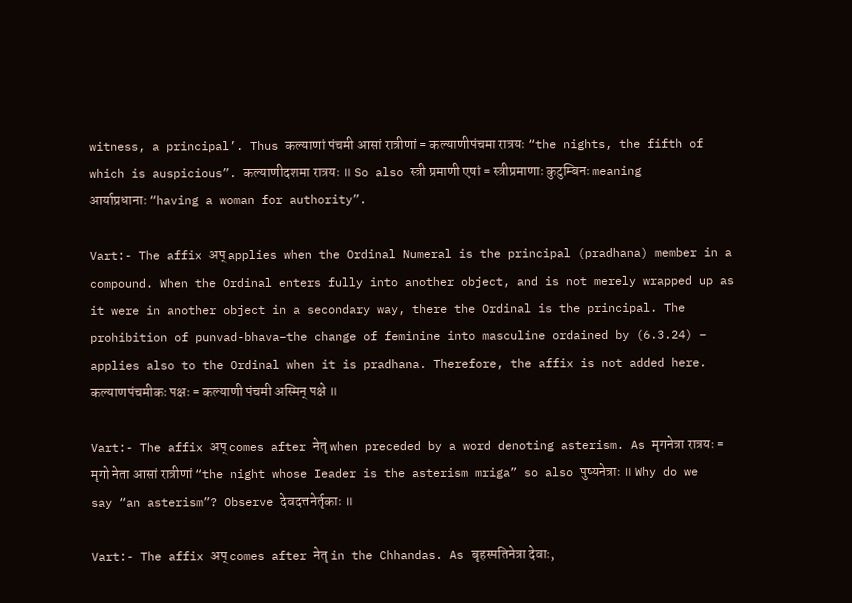witness, a principal’. Thus कल्याणां पंचमी आसां रात्रीणां = कल्याणीपंचमा रात्रयः “the nights, the fifth of which is auspicious”. कल्याणीदशमा रात्रयः ॥ So also स्त्री प्रमाणी एषां = स्त्रीप्रमाणाः कुटुम्बिनः meaning आर्याप्रधानाः “having a woman for authority”.

Vart:- The affix अप् applies when the Ordinal Numeral is the principal (pradhana) member in a compound. When the Ordinal enters fully into another object, and is not merely wrapped up as it were in another object in a secondary way, there the Ordinal is the principal. The prohibition of punvad-bhava–the change of feminine into masculine ordained by (6.3.24) – applies also to the Ordinal when it is pradhana. Therefore, the affix is not added here. कल्याणपंचमीकः पक्षः = कल्याणी पंचमी अस्मिन् पक्षे ॥

Vart:- The affix अप् comes after नेतृ when preceded by a word denoting asterism. As मृगनेत्रा रात्रयः = मृगो नेता आसां रात्रीणां “the night whose Ieader is the asterism mriga” so also पुष्यनेत्राः ॥ Why do we say “an asterism”? Observe देवदत्तनेर्तृकाः ॥

Vart:- The affix अप् comes after नेतृ in the Chhandas. As बृहस्पतिनेत्रा देवाः,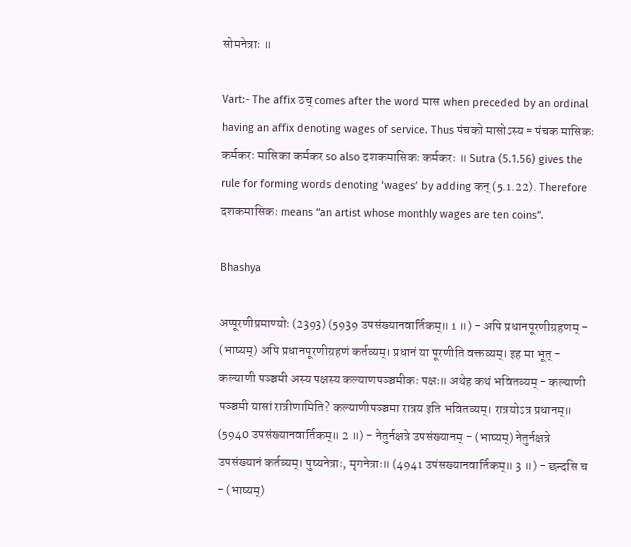सोमनेत्राः ॥

Vart:- The affix ठच् comes after the word मास when preceded by an ordinal having an affix denoting wages of service. Thus पंचको मासोऽस्य = पंचक मासिकः कर्मकरः मासिका कर्मकर so also दशकमासिकः कर्मकरः ॥ Sutra (5.1.56) gives the rule for forming words denoting ‘wages’ by adding कन् (5.1.22). Therefore दशकमासिकः means “an artist whose monthly wages are ten coins”.

Bhashya

अप्पूरणीप्रमाण्योः (2393) (5939 उपसंख्यानवार्तिकम्॥ 1 ॥) - अपि प्रधानपूरणीग्रहणम् - (भाष्यम्) अपि प्रधानपूरणीग्रहणं कर्तव्यम्। प्रधानं या पूरणीति वक्तव्यम्। इह मा भूत् - कल्याणी पञ्ञ्चमी अस्य पक्षस्य कल्याणपञ्ञ्चमीकः पक्षः॥ अथेह कथं भवितव्यम् - कल्याणी पञ्ञ्चमी यासां रात्रीणामिति? कल्याणीपञ्ञ्चमा रात्रय इति भवितव्यम्। रात्रयोऽत्र प्रधानम्॥ (5940 उपसंख्यानवार्तिकम्॥ 2 ॥) - नेतुर्नक्षत्रे उपसंख्यानम् - (भाष्यम्) नेतुर्नक्षत्रे उपसंख्यानं कर्तव्यम्। पुष्यनेत्राः, मृगनेत्राः॥ (4941 उपंसख्यानवार्तिकम्॥ 3 ॥) - छन्दसि च - (भाष्यम्)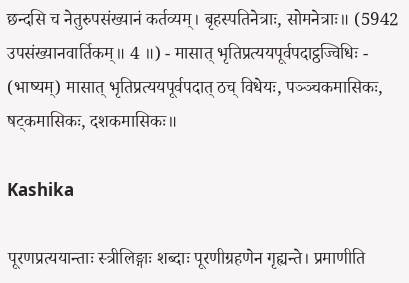छन्दसि च नेतुरुपसंख्यानं कर्तव्यम्। बृहस्पतिनेत्राः, सोमनेत्राः॥ (5942 उपसंख्यानवार्तिकम्॥ 4 ॥) - मासात् भृतिप्रत्ययपूर्वपदाट्ठज्विधिः - (भाष्यम्) मासात् भृतिप्रत्ययपूर्वपदात् ठच् विधेयः, पञ्ञ्चकमासिकः, षट्कमासिकः, दशकमासिकः॥

Kashika

पूरणप्रत्ययान्ताः स्त्रीलिङ्गाः शब्दाः पूरणीग्रहणेन गृह्यन्ते। प्रमाणीति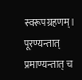स्वरूपग्रहणम्। पूरण्यन्तात् प्रमाण्यन्तात् च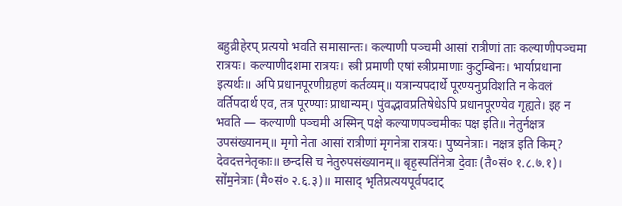बहुव्रीहेरप् प्रत्ययो भवति समासान्तः। कल्याणी पञ्चमी आसां रात्रीणां ताः कल्याणीपञ्चमा रात्रयः। कल्याणीदशमा रात्रयः। स्त्री प्रमाणी एषां स्त्रीप्रमाणाः कुटुम्बिनः। भार्याप्रधाना इत्यर्थः॥ अपि प्रधानपूरणीग्रहणं कर्तव्यम्॥ यत्रान्यपदार्थे पूरण्यनुप्रविशति न केवलं वर्तिपदार्थ एव, तत्र पूरण्याः प्राधान्यम्। पुंवद्भावप्रतिषेधेऽपि प्रधानपूरण्येव गृह्यते। इह न भवति — कल्याणी पञ्चमी अस्मिन् पक्षे कल्याणपञ्चमीकः पक्ष इति॥ नेतुर्नक्षत्र उपसंख्यानम्॥ मृगो नेता आसां रात्रीणां मृगनेत्रा रात्रयः। पुष्यनेत्राः। नक्षत्र इति किम्? देवदत्तनेतृकाः॥ छन्दसि च नेतुरुपसंख्यानम्॥ बृह॒स्पति॑नेत्रा दे॒वाः (तै०सं० १.८.७.१)। सो॑म॒नेत्राः (मै०सं० २.६.३)॥ मासाद् भृतिप्रत्ययपूर्वपदाट्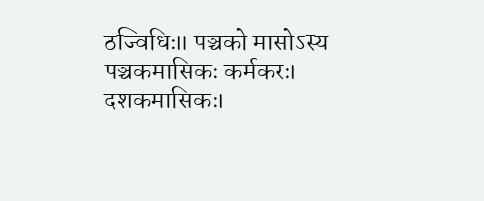ठज्विधिः॥ पञ्चको मासोऽस्य पञ्चकमासिकः कर्मकरः। दशकमासिकः।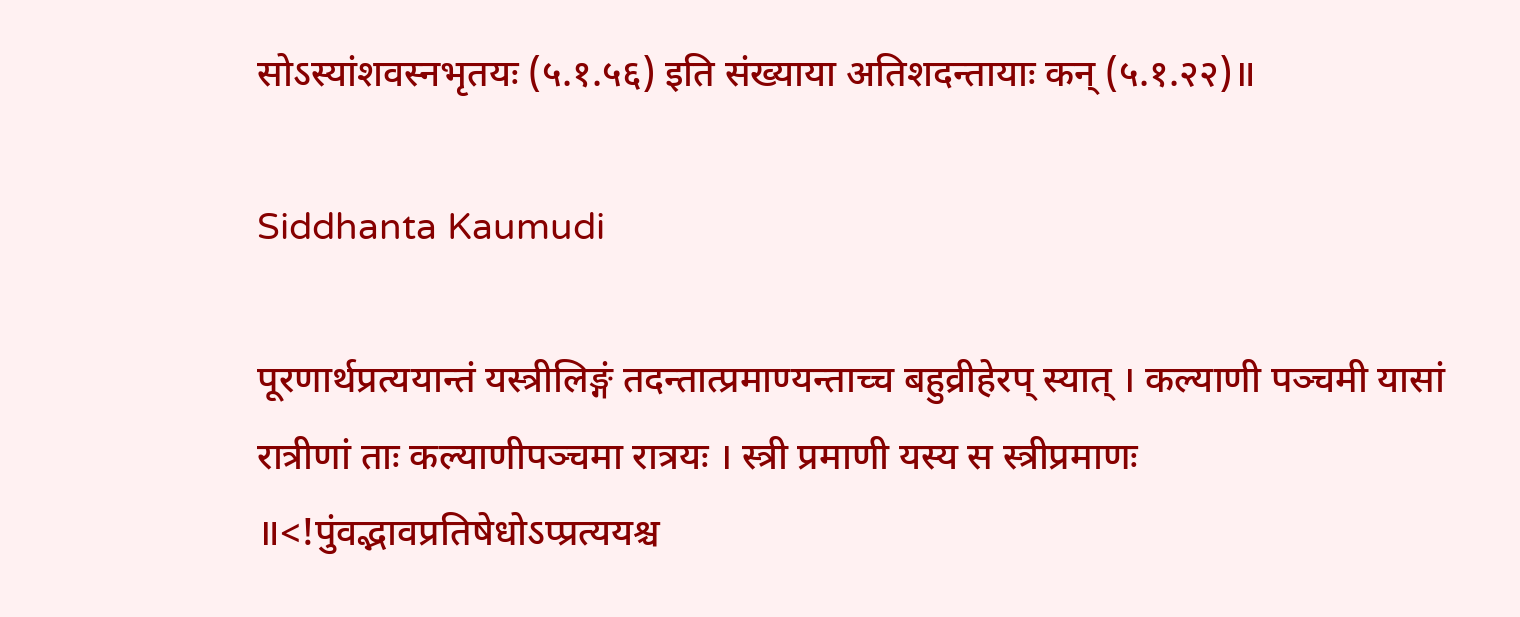सोऽस्यांशवस्नभृतयः (५.१.५६) इति संख्याया अतिशदन्तायाः कन् (५.१.२२)॥

Siddhanta Kaumudi

पूरणार्थप्रत्ययान्तं यस्त्रीलिङ्गं तदन्तात्प्रमाण्यन्ताच्च बहुव्रीहेरप् स्यात् । कल्याणी पञ्चमी यासां रात्रीणां ताः कल्याणीपञ्चमा रात्रयः । स्त्री प्रमाणी यस्य स स्त्रीप्रमाणः ॥<!पुंवद्भावप्रतिषेधोऽप्प्रत्ययश्च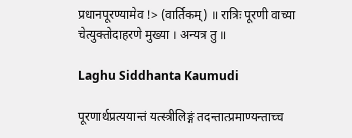प्रधानपूरण्यामेव !> (वार्तिकम्) ॥ रात्रिः पूरणी वाच्या चेत्युक्तोदाहरणे मुख्या । अन्यत्र तु ॥

Laghu Siddhanta Kaumudi

पूरणार्थप्रत्ययान्तं यत्स्त्रीलिङ्गं तदन्तात्प्रमाण्यन्ताच्च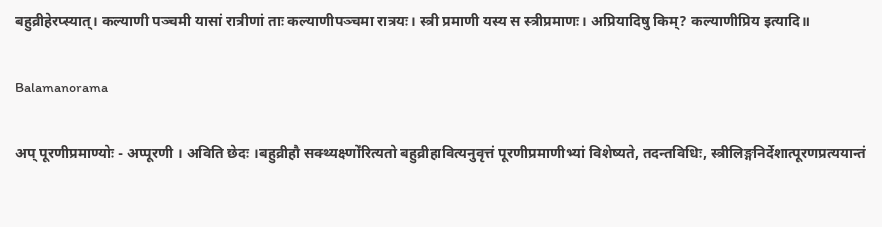बहुव्रीहेरप्स्यात्। कल्याणी पञ्चमी यासां रात्रीणां ताः कल्याणीपञ्चमा रात्रयः। स्त्री प्रमाणी यस्य स स्त्रीप्रमाणः। अप्रियादिषु किम्? कल्याणीप्रिय इत्यादि॥

Balamanorama

अप् पूरणीप्रमाण्योः - अप्पूरणी । अविति छेदः ।बहुव्रीहौ सक्थ्यक्ष्णो॑रित्यतो बहुव्रीहावित्यनुवृत्तं पूरणीप्रमाणीभ्यां विशेष्यते, तदन्तविधिः, स्त्रीलिङ्गनिर्देशात्पूरणप्रत्ययान्तं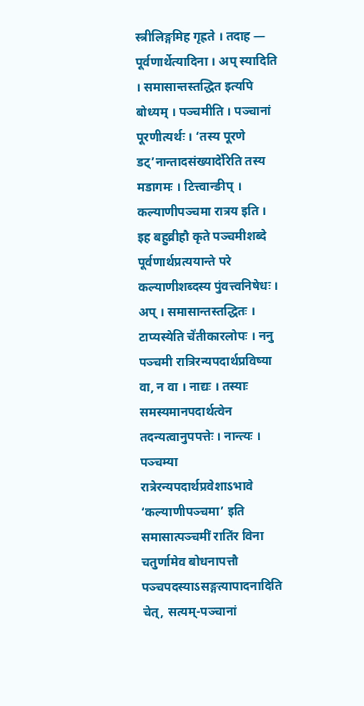स्त्रीलिङ्गमिह गृह्रते । तदाह — पूर्वणार्थेत्यादिना । अप् स्यादिति । समासान्तस्तद्धित इत्यपि बोध्यम् । पञ्चमीति । पञ्चानां पूरणीत्यर्थः । ‘तस्य पूरणे डट्’नान्तादसंख्यादे॑रिति तस्य मडागमः । टित्त्वान्ङीप् । कल्याणीपञ्चमा रात्रय इति । इह बहुव्रीहौ कृते पञ्चमीशब्दे पूर्वणार्थप्रत्ययान्ते परे कल्याणीशब्दस्य पुंवत्त्वनिषेधः । अप् । समासान्तस्तद्धितः । टाप्यस्येति चे॑तीकारलोपः । ननु पञ्चमी रात्रिरन्यपदार्थप्रविष्या वा, न वा । नाद्यः । तस्याः समस्यमानपदार्थत्वेन तदन्यत्वानुपपत्तेः । नान्त्यः । पञ्चम्या रात्रेरन्यपदार्थप्रवेशाऽभावे ‘कल्याणीपञ्चमा’ इति समासात्पञ्चमीं रातिंर विना चतुर्णामेव बोधनापत्तौ पञ्चपदस्याऽसङ्गत्यापादनादिति चेत्, सत्यम्-पञ्चानां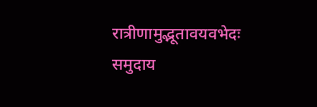रात्रीणामुद्भूतावयवभेदः समुदाय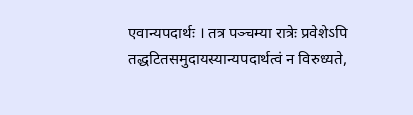एवान्यपदार्थः । तत्र पञ्चम्या रात्रेः प्रवेशेऽपि तद्धटितसमुदायस्यान्यपदार्थत्वं न विरुध्यते,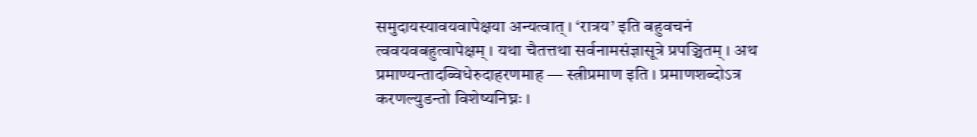समुदायस्यावयवापेक्षया अन्यत्वात् । ‘रात्रय’ इति बहुवचनं त्ववयवबहुत्वापेक्षम् । यथा चैतत्तथा सर्वनामसंज्ञासूत्रे प्रपञ्चितम् । अथ प्रमाण्यन्तादब्विधेरुदाहरणमाह — स्त्रीप्रमाण इति । प्रमाणशब्दोऽत्र करणल्युडन्तो विशेष्यनिघ्नः ।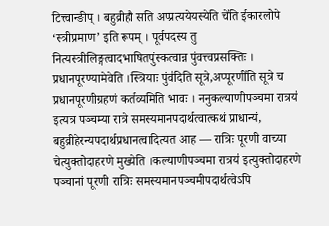टित्त्वान्ङीप् । बहुव्रीहौ सति अप्प्रत्ययेयस्येति चे॑ति ईकारलोपे ‘स्त्रीप्रमाण’ इति रूपम् । पूर्वपदस्य तु नित्यस्त्रीलिङ्गत्वादभाषितपुंस्कत्वान्न पुंवत्त्वप्रसक्तिः । प्रधानपूरण्यामेवेति ।स्त्रियाः पुंव॑दिति सूत्रे,अप्पूरणी॑ति सूत्रे च प्रधानपूरणीग्रहणं कर्तव्यमिति भावः । ननुकल्याणीपञ्चमा रात्रय॑ इत्यत्र पञ्चम्या रात्रे समस्यमानपदार्थत्वात्कथं प्राधान्यं, बहुव्रीहेरन्यपदार्थप्रधानत्वादित्यत आह — रात्रिः पूरणी वाच्या चेत्युक्तोदाहरणे मुख्येति ।कल्याणीपञ्चमा रात्रय॑ इत्युक्तोदाहरणे पञ्चानां पूरणी रात्रिः समस्यमानपञ्चमीपदार्थत्वेऽपि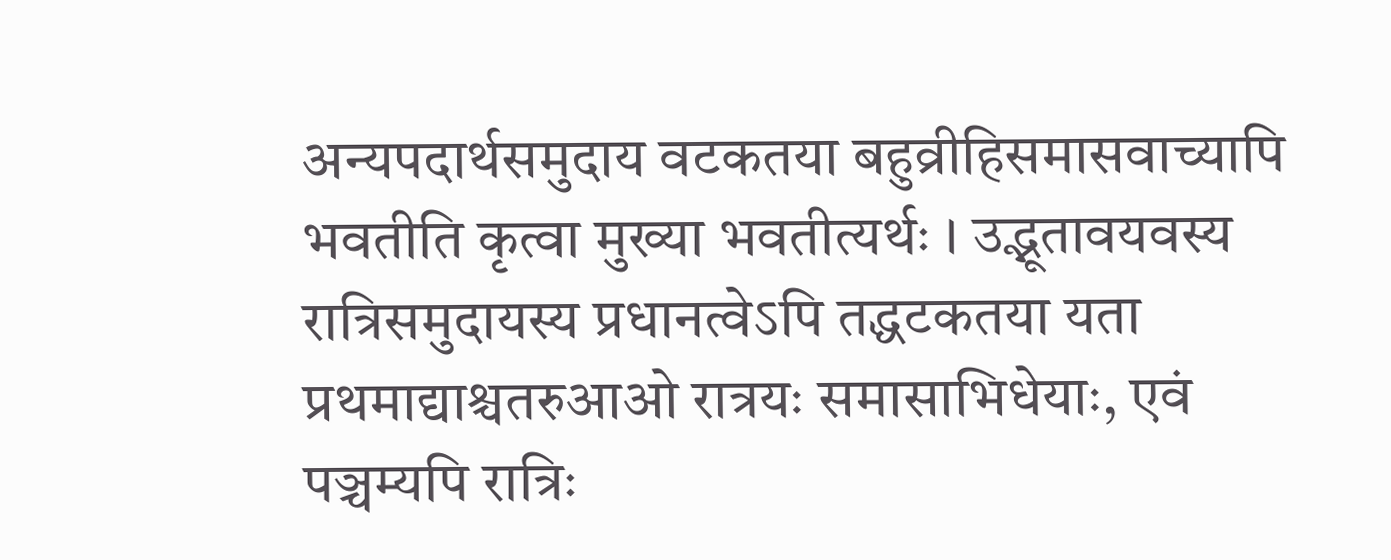अन्यपदार्थसमुदाय वटकतया बहुव्रीहिसमासवाच्यापि भवतीति कृत्वा मुख्या भवतीत्यर्थः । उद्भूतावयवस्य रात्रिसमुदायस्य प्रधानत्वेऽपि तद्धटकतया यता प्रथमाद्याश्चतरुआओ रात्रयः समासाभिधेयाः, एवं पञ्चम्यपि रात्रिः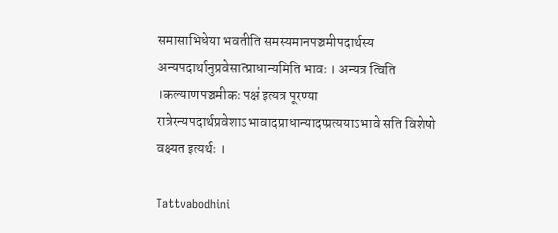समासाभिधेया भवतीति समस्यमानपञ्चमीपदार्थस्य अन्यपदार्थानुप्रवेसात्प्राधान्यमिति भावः । अन्यत्र त्विति ।कल्याणपञ्चमीकः पक्ष॑ इत्यत्र पूरण्या रात्रेरन्यपदार्थप्रवेशाऽभावादप्राधान्यादप्प्रत्ययाऽभावे सति विशेषो वक्ष्यत इत्यर्थः ।

Tattvabodhini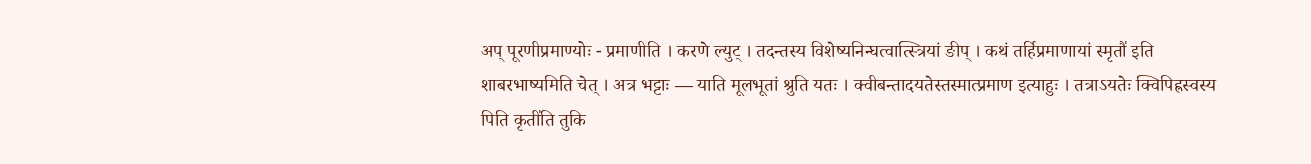अप् पूरणीप्रमाण्योः - प्रमाणीति । करणे ल्युट् । तदन्तस्य विशेष्यनिन्घत्वात्स्त्रियां ङीप् । कथं तर्हिप्रमाणायां स्मृतौ॑ इति शाबरभाष्यमिति चेत् । अत्र भट्टाः — याति मूलभूतां श्रुति यतः । क्वीबन्तादयतेस्तस्मात्प्रमाण इत्याहुः । तत्राऽयतेः क्विपिह्रस्वस्य पिति कृती॑ति तुकि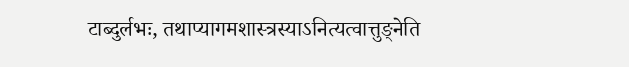टाब्दुर्लभः, तथाप्यागमशास्त्रस्याऽनित्यत्वात्तुङ्नेति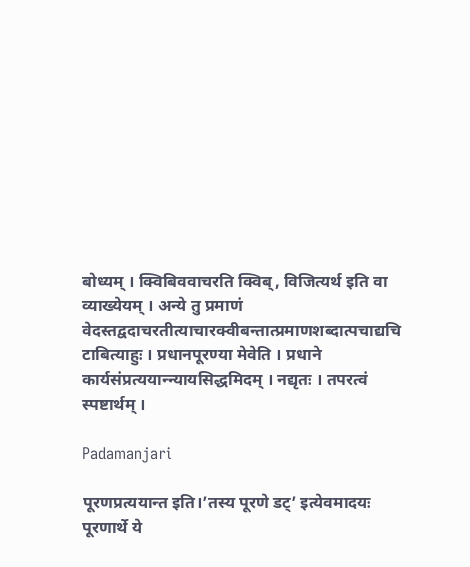बोध्यम् । क्विबिववाचरति क्विब्, विजित्यर्थ इति वा व्याख्येयम् । अन्ये तु प्रमाणं वेदस्तद्वदाचरतीत्याचारक्वीबन्तात्प्रमाणशब्दात्पचाद्यचि टाबित्याहुः । प्रधानपूरण्या मेवेति । प्रधाने कार्यसंप्रत्ययान्न्यायसिद्धमिदम् । नद्यृतः । तपरत्वं स्पष्टार्थम् ।

Padamanjari

पूरणप्रत्ययान्त इति।’तस्य पूरणे डट्’ इत्येवमादयः पूरणार्थे ये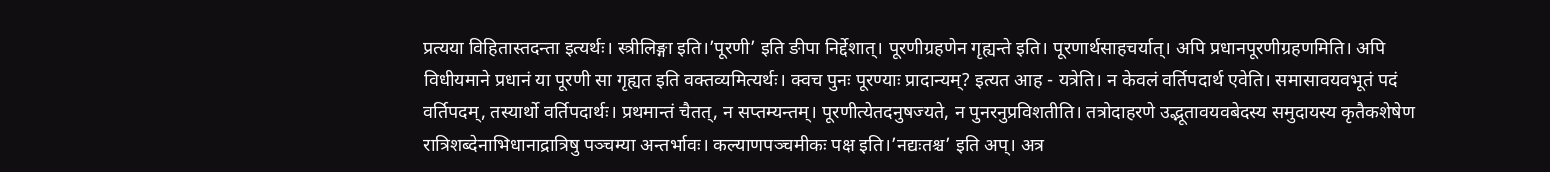प्रत्यया विहितास्तदन्ता इत्यर्थः। स्त्रीलिङ्गा इति।’पूरणी’ इति ङीपा निर्द्देशात्। पूरणीग्रहणेन गृह्यन्ते इति। पूरणार्थसाहचर्यात्। अपि प्रधानपूरणीग्रहणमिति। अपि विधीयमाने प्रधानं या पूरणी सा गृह्यत इति वक्तव्यमित्यर्थः। क्वच पुनः पूरण्याः प्रादान्यम्? इत्यत आह - यत्रेति। न केवलं वर्तिपदार्थ एवेति। समासावयवभूतं पदं वर्तिपदम्, तस्यार्थो वर्तिपदार्थः। प्रथमान्तं चैतत्, न सप्तम्यन्तम्। पूरणीत्येतदनुषज्यते, न पुनरनुप्रविशतीति। तत्रोदाहरणे उद्भूतावयवबेदस्य समुदायस्य कृतैकशेषेण रात्रिशब्देनाभिधानाद्रात्रिषु पञ्चम्या अन्तर्भावः। कल्याणपञ्चमीकः पक्ष इति।’नद्यःतश्च’ इति अप्। अत्र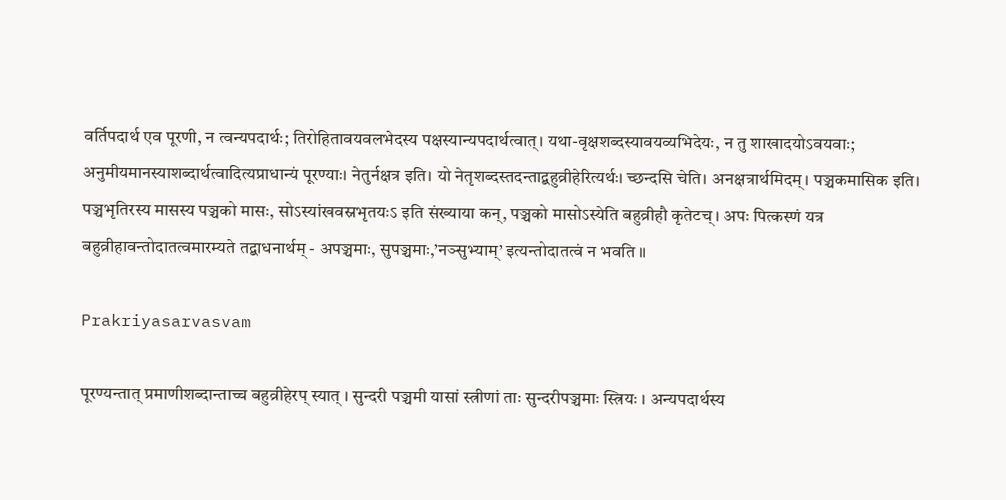वर्तिपदार्थ एव पूरणी, न त्वन्यपदार्थः; तिरोहितावयवलभेदस्य पक्षस्यान्यपदार्थत्वात्। यथा-वृक्षशब्दस्यावयव्यभिदेयः, न तु शाखादयोऽवयवाः; अनुमीयमानस्याशब्दार्थत्वादित्यप्राधान्यं पूरण्याः। नेतुर्नक्षत्र इति। यो नेतृशब्दस्तदन्ताद्बहुव्रीहेरित्यर्थः। च्छन्दसि चेति। अनक्षत्रार्थमिदम्। पञ्चकमासिक इति। पञ्चभृतिरस्य मासस्य पञ्चको मासः, सोऽस्यांखवस्नभृतयःऽ इति संख्याया कन्, पञ्चको मासोऽस्येति बहुव्रीहौ कृतेटच्। अपः पित्कस्णं यत्र बहुव्रीहावन्तोदातत्वमारम्यते तद्बाधनार्थम् - अपञ्चमाः, सुपञ्चमाः,’नञ्सुभ्याम्’ इत्यन्तोदातत्वं न भवति ॥

Prakriyasarvasvam

पूरण्यन्तात् प्रमाणीशब्दान्ताच्च बहुव्रीहेरप् स्यात् । सुन्दरी पञ्चमी यासां स्त्रीणां ताः सुन्दरीपञ्चमाः स्त्रियः । अन्यपदार्थस्य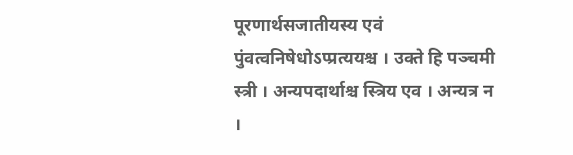पूरणार्थसजातीयस्य एवं पुंवत्वनिषेधोऽप्प्रत्ययश्च । उक्ते हि पञ्चमी स्त्री । अन्यपदार्थाश्च स्त्रिय एव । अन्यत्र न ।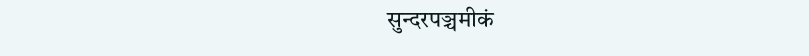सुन्दरपञ्चमीकं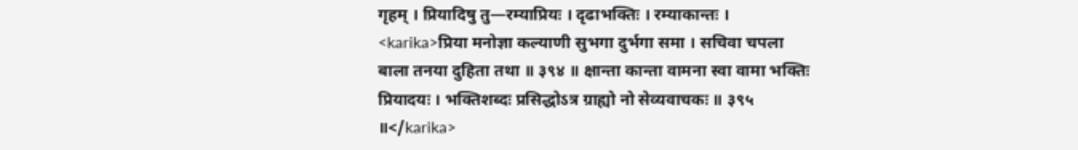गृहम् । प्रियादिषु तु—रम्याप्रियः । दृढाभक्तिः । रम्याकान्तः । <karika>प्रिया मनोज्ञा कल्याणी सुभगा दुर्भगा समा । सचिवा चपला बाला तनया दुहिता तथा ॥ ३९४ ॥ क्षान्ता कान्ता वामना स्वा वामा भक्तिः प्रियादयः । भक्तिशब्दः प्रसिद्धोऽत्र ग्राह्यो नो सेव्यवाचकः ॥ ३९५ ॥</karika>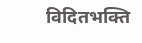विदितभक्ति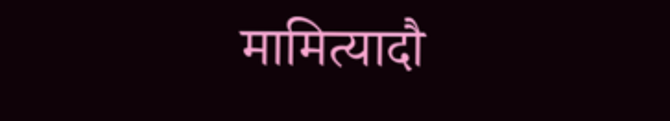मामित्यादौ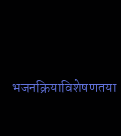भजनक्रियाविशेषणतया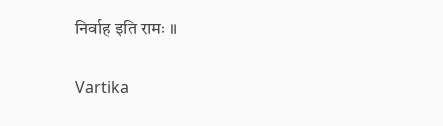निर्वाह इति रामः ॥

Vartika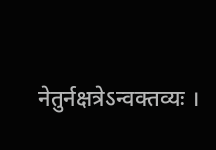नेतुर्नक्षत्रेऽन्वक्तव्यः ।